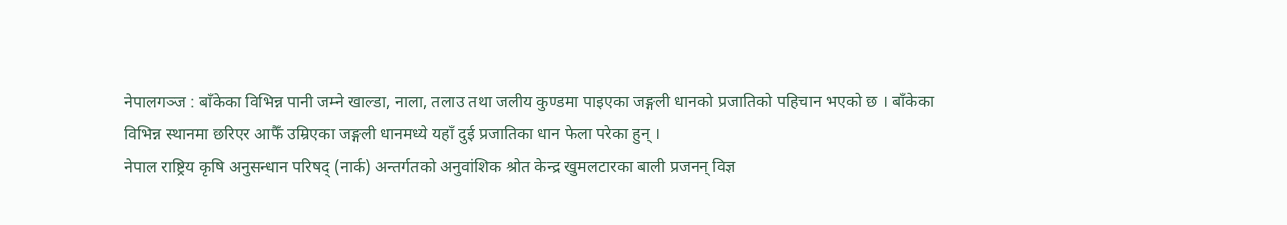नेपालगञ्ज : बाँकेका विभिन्न पानी जम्ने खाल्डा, नाला, तलाउ तथा जलीय कुण्डमा पाइएका जङ्गली धानको प्रजातिको पहिचान भएको छ । बाँकेका विभिन्न स्थानमा छरिएर आफैँ उम्रिएका जङ्गली धानमध्ये यहाँ दुई प्रजातिका धान फेला परेका हुन् ।
नेपाल राष्ट्रिय कृषि अनुसन्धान परिषद् (नार्क) अन्तर्गतको अनुवांशिक श्रोत केन्द्र खुमलटारका बाली प्रजनन् विज्ञ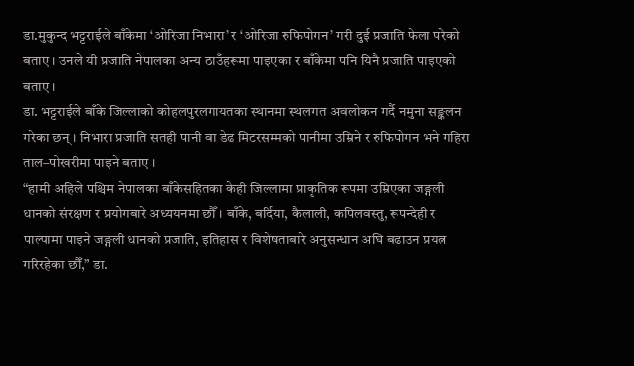डा.मुकुन्द भट्टराईले बाँकेमा ‘ओरिजा निभारा’ र ‘ओरिजा रुफिपोगन’ गरी दुई प्रजाति फेला परेको बताए । उनले यी प्रजाति नेपालका अन्य ठाउँहरूमा पाइएका र बाँकेमा पनि यिनै प्रजाति पाइएको बताए ।
डा. भट्टराईले बाँके जिल्लाको कोहलपुरलगायतका स्थानमा स्थलगत अवलोकन गर्दै नमुना सङ्कलन गरेका छन् । निभारा प्रजाति सतही पानी वा डेढ मिटरसम्मको पानीमा उम्रिने र रुफिपोगन भने गहिरा ताल–पोखरीमा पाइने बताए ।
“हामी अहिले पश्चिम नेपालका बाँकेसहितका केही जिल्लामा प्राकृतिक रूपमा उम्रिएका जङ्गली धानको संरक्षण र प्रयोगबारे अध्ययनमा छौँ । बाँके, बर्दिया, कैलाली, कपिलवस्तु, रूपन्देही र पाल्पामा पाइने जङ्गली धानको प्रजाति, इतिहास र विशेषताबारे अनुसन्धान अघि बढाउन प्रयत्न गरिरहेका छौँ,” डा.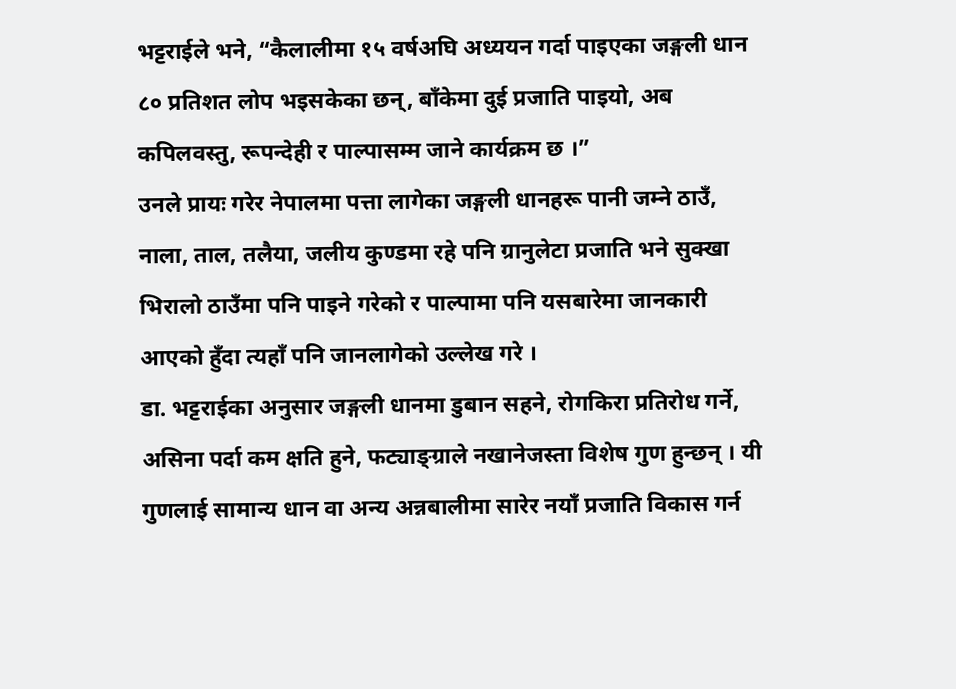भट्टराईले भने, “कैलालीमा १५ वर्षअघि अध्ययन गर्दा पाइएका जङ्गली धान ८० प्रतिशत लोप भइसकेका छन्, बाँकेमा दुई प्रजाति पाइयो, अब कपिलवस्तु, रूपन्देही र पाल्पासम्म जाने कार्यक्रम छ ।”
उनले प्रायः गरेर नेपालमा पत्ता लागेका जङ्गली धानहरू पानी जम्ने ठाउँ, नाला, ताल, तलैया, जलीय कुण्डमा रहे पनि ग्रानुलेटा प्रजाति भने सुक्खा भिरालो ठाउँमा पनि पाइने गरेको र पाल्पामा पनि यसबारेमा जानकारी आएको हुँदा त्यहाँ पनि जानलागेको उल्लेख गरे ।
डा. भट्टराईका अनुसार जङ्गली धानमा डुबान सहने, रोगकिरा प्रतिरोध गर्ने, असिना पर्दा कम क्षति हुने, फट्याङ्ग्राले नखानेजस्ता विशेष गुण हुन्छन् । यी गुणलाई सामान्य धान वा अन्य अन्नबालीमा सारेर नयाँ प्रजाति विकास गर्न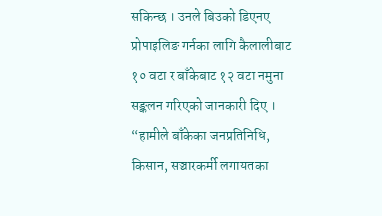सकिन्छ । उनले बिउको डिएनए प्रोपाइलिङ गर्नका लागि कैलालीबाट १० वटा र बाँकेबाट १२ वटा नमुना सङ्कलन गरिएको जानकारी दिए ।
“हामीले बाँकेका जनप्रतिनिधि, किसान, सञ्चारकर्मी लगायतका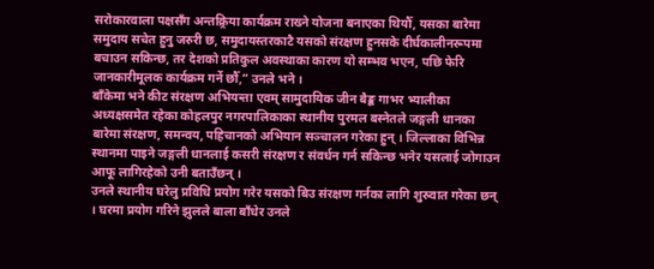सरोकारवाला पक्षसँग अन्तक्र्रिया कार्यक्रम राख्ने योजना बनाएका थियौँ, यसका बारेमा समुदाय सचेत हुनु जरुरी छ, समुदायस्तरकाटै यसको संरक्षण हुनसके दीर्घकालीनरूपमा बचाउन सकिन्छ, तर देशको प्रतिकुल अवस्थाका कारण यो सम्भव भएन, पछि फेरि जानकारीमूलक कार्यक्रम गर्ने छौँ,” उनले भने ।
बाँकेमा भने कीट संरक्षण अभियन्ता एवम् सामुदायिक जीन बैङ्क गाभर भ्यालीका अध्यक्षसमेत रहेका कोहलपुर नगरपालिकाका स्थानीय पुरमल बस्नेतले जङ्गली धानका बारेमा संरक्षण, समन्वय, पहिचानको अभियान सञ्चालन गरेका हुन् । जिल्लाका विभिन्न स्थानमा पाइने जङ्गली धानलाई कसरी संरक्षण र संवर्धन गर्न सकिन्छ भनेर यसलाई जोगाउन आफू लागिरहेको उनी बताउँछन् ।
उनले स्थानीय घरेलु प्रविधि प्रयोग गरेर यसको बिउ संरक्षण गर्नका लागि शुरुवात गरेका छन् । घरमा प्रयोग गरिने झुलले बाला बाँधेर उनले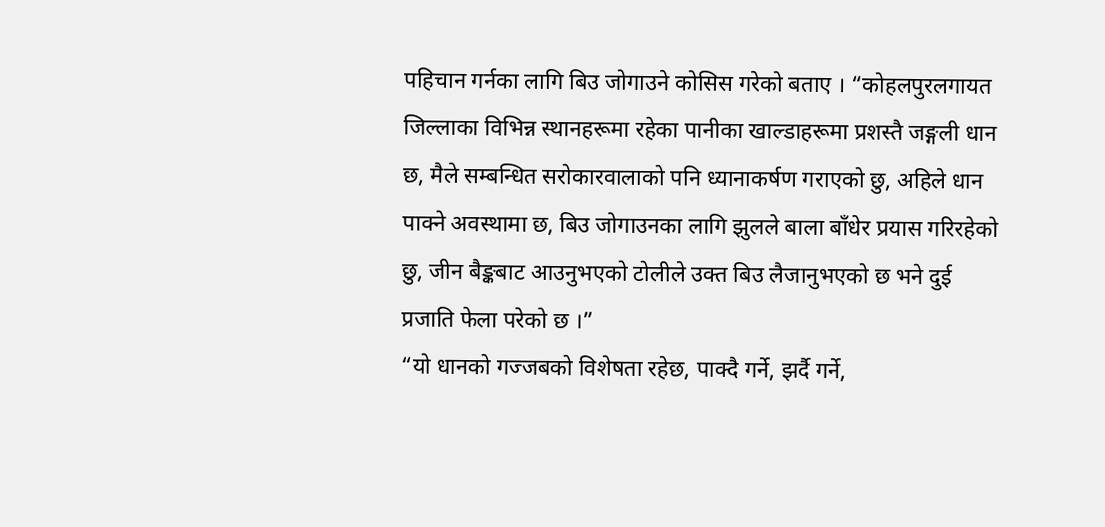पहिचान गर्नका लागि बिउ जोगाउने कोसिस गरेको बताए । “कोहलपुरलगायत जिल्लाका विभिन्न स्थानहरूमा रहेका पानीका खाल्डाहरूमा प्रशस्तै जङ्गली धान छ, मैले सम्बन्धित सरोकारवालाको पनि ध्यानाकर्षण गराएको छु, अहिले धान पाक्ने अवस्थामा छ, बिउ जोगाउनका लागि झुलले बाला बाँधेर प्रयास गरिरहेको छु, जीन बैङ्कबाट आउनुभएको टोलीले उक्त बिउ लैजानुभएको छ भने दुई प्रजाति फेला परेको छ ।”
“यो धानको गज्जबको विशेषता रहेछ, पाक्दै गर्ने, झर्दै गर्ने,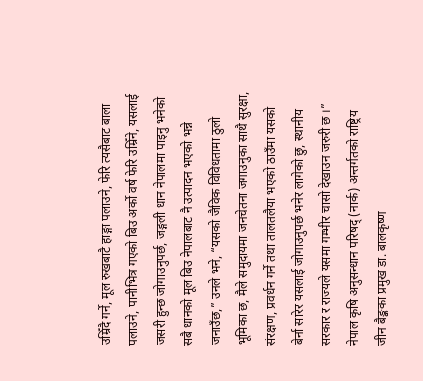उम्रिँदै गर्ने, मूल रुखबाटै हाङ्गा पलाउने, फेरि त्यसैबाट बाला पलाउने, पानीभित्र गएको बिउ अर्को वर्ष फेरि उम्रिँने, यसलाई जसरी हुन्छ जोगाउनुपर्छ, जङ्गली धान नेपालमा पाइनु भनेको सबै धानको मूल बिउ नेपालबाट नै उत्पादन भएको भन्ने जनाउँछ,” उनले भने, “यसको जैविक विविधतामा ठुलो भूमिका छ, मैले समुदायमा जनचेतना जगाउनुका साथै सुरक्षा, संरक्षण, प्रवर्धन गर्ने तथा तालतलैया भएको ठाउँमा यसको बेर्ना सारेर यसलाई जोगाउनुपर्छ भनेर लागेको छु, स्थानीय सरकार र राज्यले यसमा गम्भीर चासो देखाउन जरुरी छ ।”
नेपाल कृषि अनुसन्धान परिषद् (नार्क) अन्तर्गतको राष्ट्रिय जीन बैङ्कका प्रमुख डा. बालकृष्ण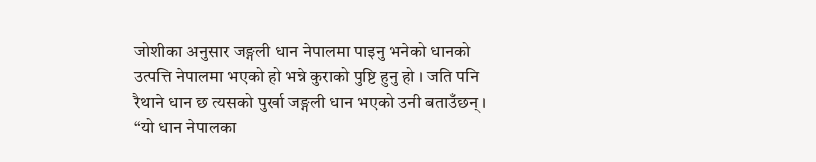जोशीका अनुसार जङ्गली धान नेपालमा पाइनु भनेको धानको उत्पत्ति नेपालमा भएको हो भन्ने कुराको पुष्टि हुनु हो । जति पनि रैथाने धान छ त्यसको पुर्खा जङ्गली धान भएको उनी बताउँछन् । “यो धान नेपालका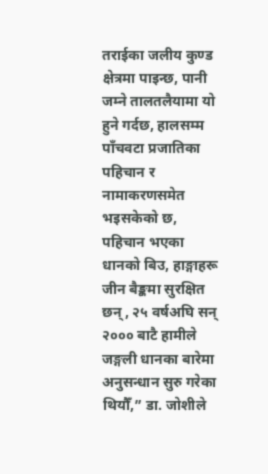तराईका जलीय कुण्ड क्षेत्रमा पाइन्छ, पानी जम्ने तालतलैयामा यो हुने गर्दछ, हालसम्म पाँचवटा प्रजातिका पहिचान र नामाकरणसमेत भइसकेको छ, पहिचान भएका धानको बिउ, हाङ्गाहरू जीन बैङ्कमा सुरक्षित छन्, २५ वर्षअघि सन् २००० बाटै हामीले जङ्गली धानका बारेमा अनुसन्धान सुरु गरेका थियौँ,” डा. जोशीले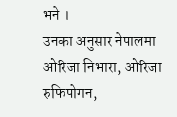भने ।
उनका अनुसार नेपालमा ओरिजा निभारा, ओरिजा रुफिपोगन,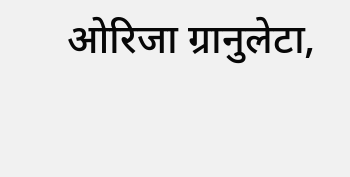ओरिजा ग्रानुलेटा,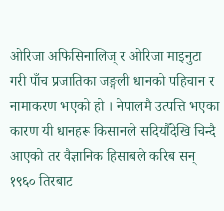ओरिजा अफिसिनालिज् र ओरिजा माइनुटा गरी पाँच प्रजातिका जङ्गली धानको पहिचान र नामाकरण भएको हो । नेपालमै उत्पत्ति भएका कारण यी धानहरू किसानले सदियौँदेखि चिन्दै आएको तर वैज्ञानिक हिसाबले करिब सन् १९६० तिरबाट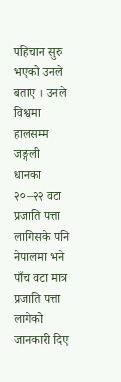पहिचान सुरु भएको उनले बताए । उनले विश्वमा हालसम्म जङ्गली धानका २०–२२ वटा प्रजाति पत्ता लागिसके पनि नेपालमा भने पाँच वटा मात्र प्रजाति पत्ता लागेको जानकारी दिए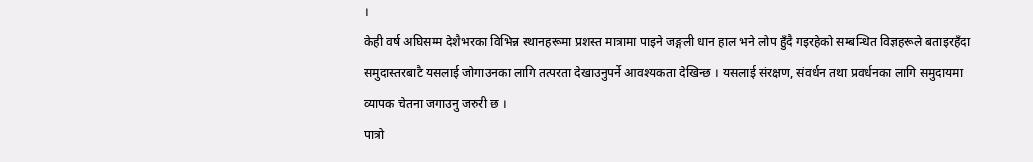।
केही वर्ष अघिसम्म देशैभरका विभिन्न स्थानहरूमा प्रशस्त मात्रामा पाइने जङ्गली धान हाल भने लोप हुँदै गइरहेको सम्बन्धित विज्ञहरूले बताइरहँदा समुदास्तरबाटै यसलाई जोगाउनका लागि तत्परता देखाउनुपर्ने आवश्यकता देखिन्छ । यसलाई संरक्षण, संवर्धन तथा प्रवर्धनका लागि समुदायमा व्यापक चेतना जगाउनु जरुरी छ ।
पात्रो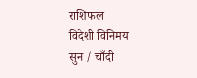राशिफल
विदेशी विनिमय
सुन / चाँदी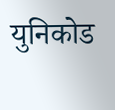युनिकोड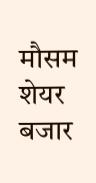मौसम
शेयर बजार